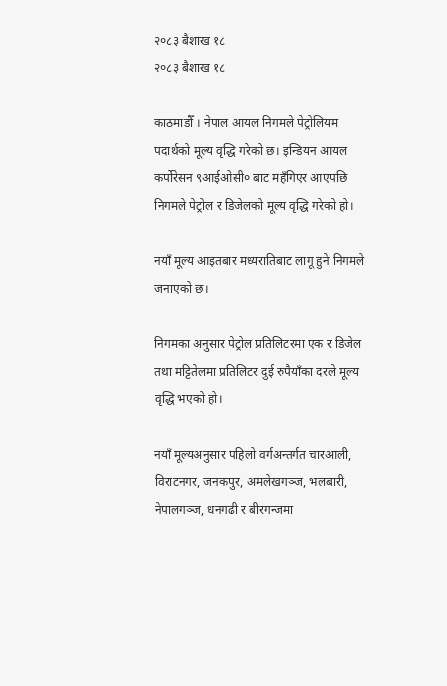२०८३ बैशाख १८
२०८३ बैशाख १८

काठमाडौँ । नेपाल आयल निगमले पेट्रोलियम पदार्थको मूल्य वृद्धि गरेको छ। इन्डियन आयल कर्पोरेसन ९आईओसी० बाट महँगिएर आएपछि निगमले पेट्रोल र डिजेलको मूल्य वृद्धि गरेको हो।

नयाँ मूल्य आइतबार मध्यरातिबाट लागू हुने निगमले जनाएको छ।

निगमका अनुसार पेट्रोल प्रतिलिटरमा एक र डिजेल तथा मट्टितेलमा प्रतिलिटर दुई रुपैयाँका दरले मूल्य वृद्धि भएको हो।

नयाँ मूल्यअनुसार पहिलो वर्गअन्तर्गत चारआली, विराटनगर, जनकपुर, अमलेखगञ्ज, भलबारी, नेपालगञ्ज, धनगढी र बीरगन्जमा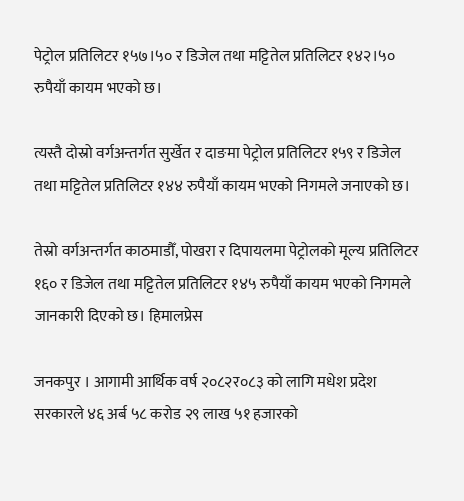पेट्रोल प्रतिलिटर १५७।५० र डिजेल तथा मट्टितेल प्रतिलिटर १४२।५० रुपैयाँ कायम भएको छ।

त्यस्तै दोस्रो वर्गअन्तर्गत सुर्खेत र दाङमा पेट्रोल प्रतिलिटर १५९ र डिजेल तथा मट्टितेल प्रतिलिटर १४४ रुपैयाँ कायम भएको निगमले जनाएको छ।

तेस्रो वर्गअन्तर्गत काठमाडौँ, पोखरा र दिपायलमा पेट्रोलको मूल्य प्रतिलिटर १६० र डिजेल तथा मट्टितेल प्रतिलिटर १४५ रुपैयाँ कायम भएको निगमले जानकारी दिएको छ। हिमालप्रेस

जनकपुर । आगामी आर्थिक वर्ष २०८२र०८३ को लागि मधेश प्रदेश सरकारले ४६ अर्ब ५८ करोड २९ लाख ५१ हजारको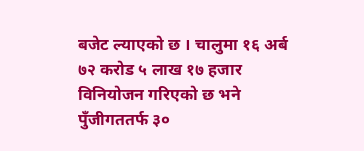बजेट ल्याएको छ । चालुमा १६ अर्ब ७२ करोड ५ लाख १७ हजार विनियोजन गरिएको छ भने पुँजीगततर्फ ३०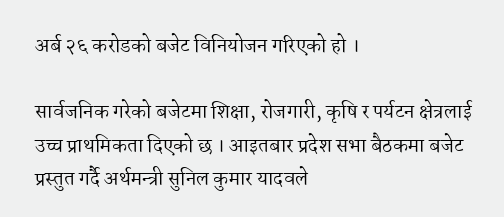अर्ब २६ करोडको बजेट विनियोजन गरिएको हो ।

सार्वजनिक गरेको बजेटमा शिक्षा, रोजगारी, कृषि र पर्यटन क्षेत्रलाई उच्च प्राथमिकता दिएको छ । आइतबार प्रदेश सभा बैठकमा बजेट प्रस्तुत गर्दै अर्थमन्त्री सुनिल कुमार यादवले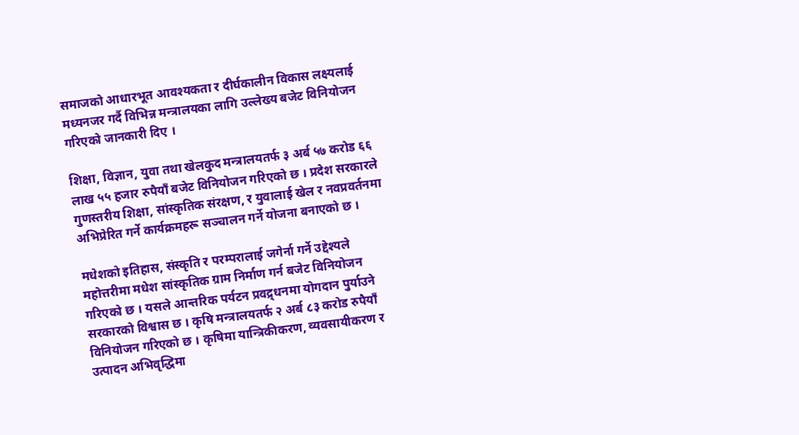समाजको आधारभूत आवश्यकता र दीर्घकालीन विकास लक्ष्यलाई मध्यनजर गर्दै विभिन्न मन्त्रालयका लागि उल्लेख्य बजेट विनियोजन गरिएको जानकारी दिए ।

शिक्षा, विज्ञान, युवा तथा खेलकुद मन्त्रालयतर्फ ३ अर्ब ५७ करोड ६६ लाख ५५ हजार रुपैयाँ बजेट विनियोजन गरिएको छ । प्रदेश सरकारले गुणस्तरीय शिक्षा, सांस्कृतिक संरक्षण, र युवालाई खेल र नवप्रवर्तनमा अभिप्रेरित गर्ने कार्यक्रमहरू सञ्चालन गर्ने योजना बनाएको छ ।

मधेशको इतिहास, संस्कृति र परम्परालाई जगेर्ना गर्ने उद्देश्यले महोत्तरीमा मधेश सांस्कृतिक ग्राम निर्माण गर्न बजेट विनियोजन गरिएको छ । यसले आन्तरिक पर्यटन प्रवद्र्धनमा योगदान पुर्याउने सरकारको विश्वास छ । कृषि मन्त्रालयतर्फ २ अर्ब ८३ करोड रुपैयाँ विनियोजन गरिएको छ । कृषिमा यान्त्रिकीकरण, व्यवसायीकरण र उत्पादन अभिवृद्धिमा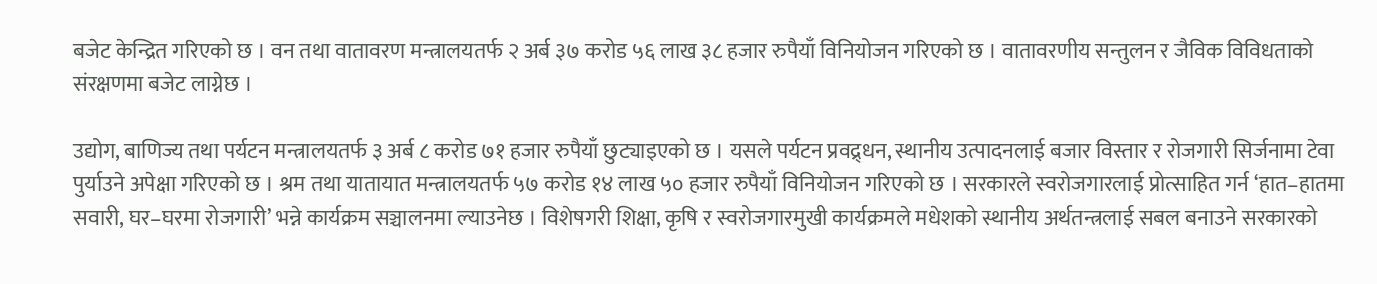बजेट केन्द्रित गरिएको छ । वन तथा वातावरण मन्त्रालयतर्फ २ अर्ब ३७ करोड ५६ लाख ३८ हजार रुपैयाँ विनियोजन गरिएको छ । वातावरणीय सन्तुलन र जैविक विविधताको संरक्षणमा बजेट लाग्नेछ ।

उद्योग, बाणिज्य तथा पर्यटन मन्त्रालयतर्फ ३ अर्ब ८ करोड ७१ हजार रुपैयाँ छुट्याइएको छ । यसले पर्यटन प्रवद्र्धन, स्थानीय उत्पादनलाई बजार विस्तार र रोजगारी सिर्जनामा टेवा पुर्याउने अपेक्षा गरिएको छ । श्रम तथा यातायात मन्त्रालयतर्फ ५७ करोड १४ लाख ५० हजार रुपैयाँ विनियोजन गरिएको छ । सरकारले स्वरोजगारलाई प्रोत्साहित गर्न ‘हात–हातमा सवारी, घर–घरमा रोजगारी’ भन्ने कार्यक्रम सञ्चालनमा ल्याउनेछ । विशेषगरी शिक्षा, कृषि र स्वरोजगारमुखी कार्यक्रमले मधेशको स्थानीय अर्थतन्त्रलाई सबल बनाउने सरकारको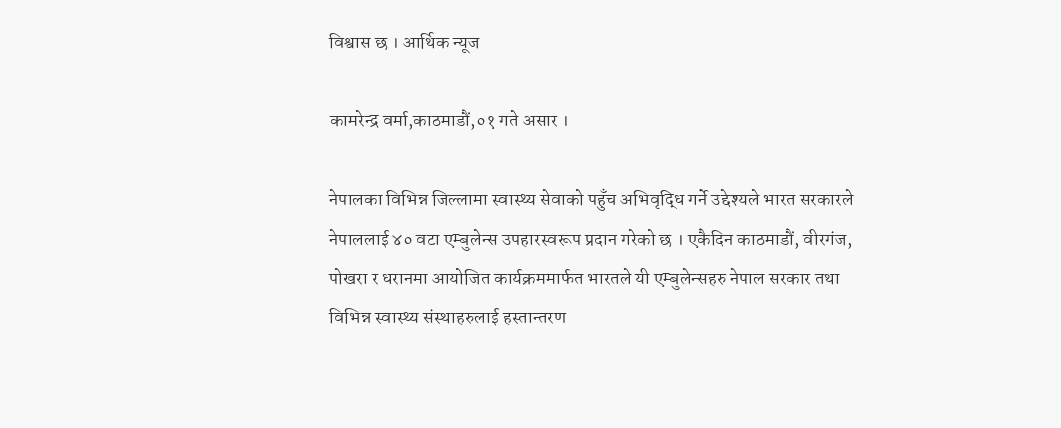विश्वास छ । आर्थिक न्यूज

कामरेन्द्र वर्मा,काठमाडौं,०१ गते असार ।

नेपालका विभिन्न जिल्लामा स्वास्थ्य सेवाको पहुँच अभिवृद्धि गर्ने उद्देश्यले भारत सरकारले नेपाललाई ४० वटा एम्बुलेन्स उपहारस्वरूप प्रदान गरेको छ । एकैदिन काठमाडौं, वीरगंज, पोखरा र धरानमा आयोजित कार्यक्रममार्फत भारतले यी एम्बुलेन्सहरु नेपाल सरकार तथा विभिन्न स्वास्थ्य संस्थाहरुलाई हस्तान्तरण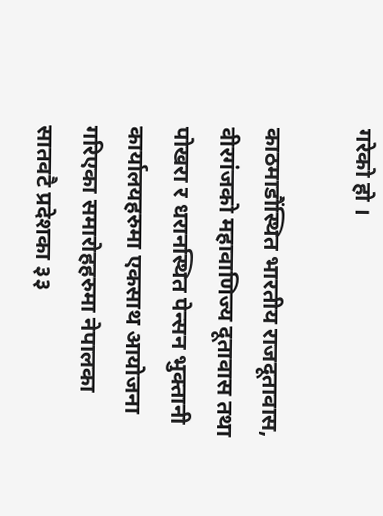गरेको हो ।

काठमाडौंस्थित भारतीय राजदूतावास, वीरगंजको महावाणिज्य दूतावास तथा पोखरा र धरानस्थित पेन्सन भुक्तानी कार्यालयहरुमा एकसाथ आयोजना गरिएका समारोहहरुमा नेपालका सातवटै प्रदेशका ३३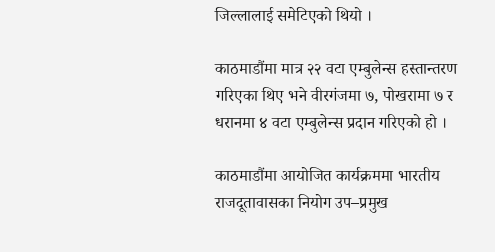जिल्लालाई समेटिएको थियो ।

काठमाडौंमा मात्र २२ वटा एम्बुलेन्स हस्तान्तरण गरिएका थिए भने वीरगंजमा ७, पोखरामा ७ र धरानमा ४ वटा एम्बुलेन्स प्रदान गरिएको हो ।

काठमाडौंमा आयोजित कार्यक्रममा भारतीय राजदूतावासका नियोग उप–प्रमुख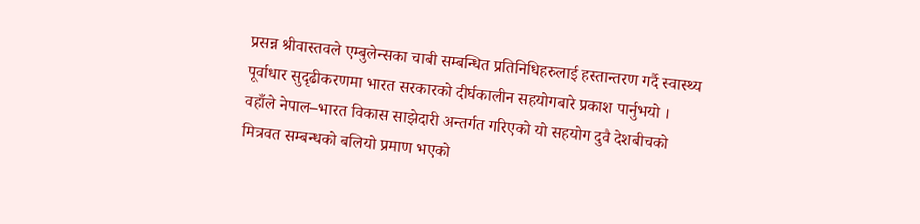प्रसन्न श्रीवास्तवले एम्बुलेन्सका चाबी सम्बन्धित प्रतिनिधिहरुलाई हस्तान्तरण गर्दै स्वास्थ्य पूर्वाधार सुदृढीकरणमा भारत सरकारको दीर्घकालीन सहयोगबारे प्रकाश पार्नुभयो । वहाँले नेपाल–भारत विकास साझेदारी अन्तर्गत गरिएको यो सहयोग दुवै देशबीचको मित्रवत सम्बन्धको बलियो प्रमाण भएको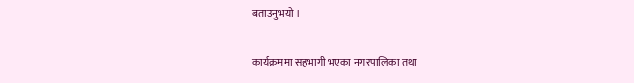बताउनुभयो ।

कार्यक्रममा सहभागी भएका नगरपालिका तथा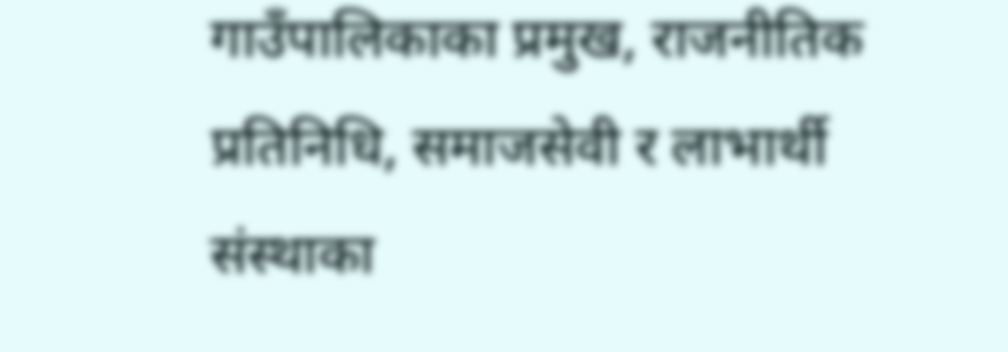गाउँपालिकाका प्रमुख, राजनीतिक प्रतिनिधि, समाजसेवी र लाभार्थी संस्थाका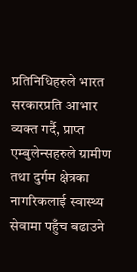प्रतिनिधिहरुले भारत सरकारप्रति आभार व्यक्त गर्दै, प्राप्त एम्बुलेन्सहरुले ग्रामीण तथा दुर्गम क्षेत्रका नागरिकलाई स्वास्थ्य सेवामा पहुँच बढाउने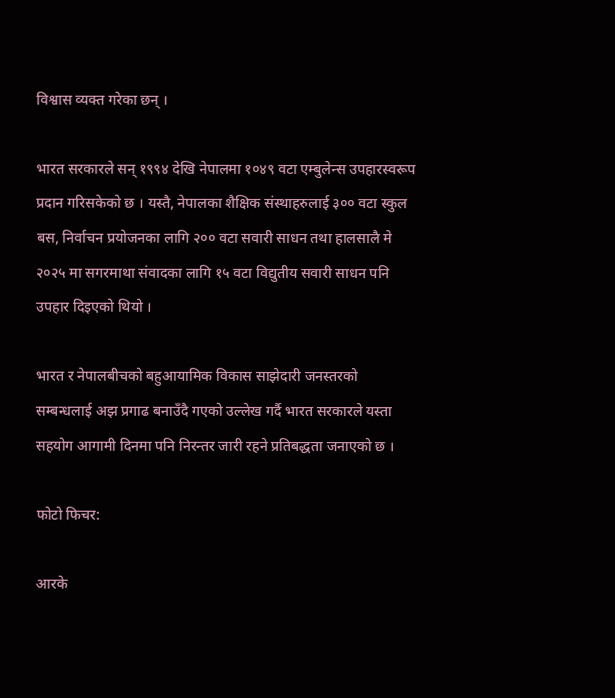विश्वास व्यक्त गरेका छन् ।

भारत सरकारले सन् १९९४ देखि नेपालमा १०४९ वटा एम्बुलेन्स उपहारस्वरूप प्रदान गरिसकेको छ । यस्तै, नेपालका शैक्षिक संस्थाहरुलाई ३०० वटा स्कुल बस, निर्वाचन प्रयोजनका लागि २०० वटा सवारी साधन तथा हालसालै मे २०२५ मा सगरमाथा संवादका लागि १५ वटा विद्युतीय सवारी साधन पनि उपहार दिइएको थियो ।

भारत र नेपालबीचको बहुआयामिक विकास साझेदारी जनस्तरको सम्बन्धलाई अझ प्रगाढ बनाउँदै गएको उल्लेख गर्दै भारत सरकारले यस्ता सहयोग आगामी दिनमा पनि निरन्तर जारी रहने प्रतिबद्धता जनाएको छ ।

फोटो फिचर:

आरके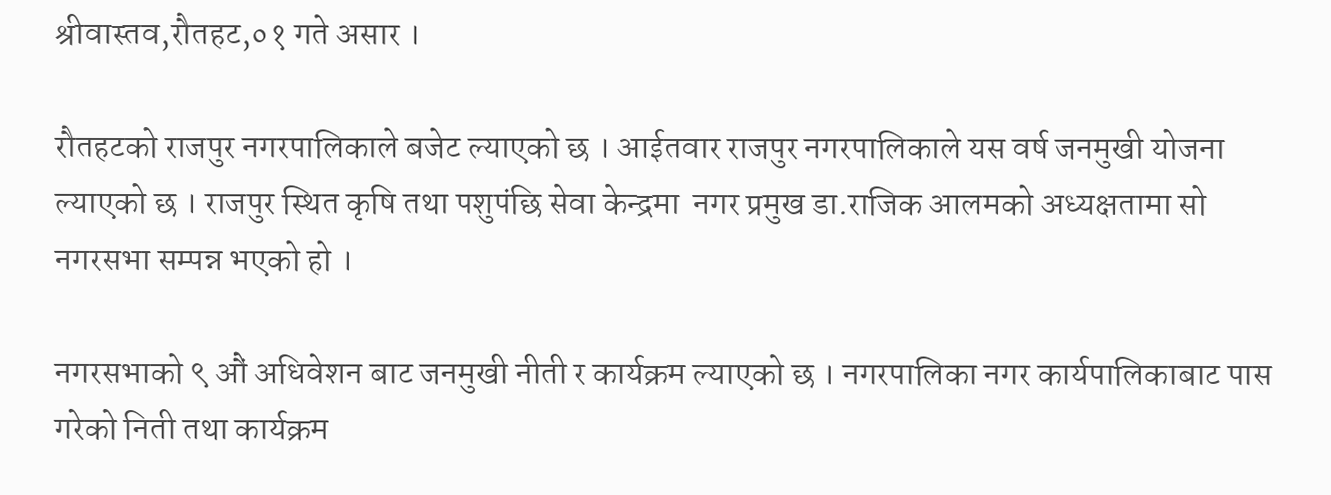श्रीवास्तव,रौतहट,०१ गते असार ।

रौतहटको राजपुर नगरपालिकाले बजेट ल्याएको छ । आईतवार राजपुर नगरपालिकाले यस वर्ष जनमुखी योजना ल्याएको छ । राजपुर स्थित कृषि तथा पशुपंछि सेवा केन्द्रमा  नगर प्रमुख डा.राजिक आलमको अध्यक्षतामा सो नगरसभा सम्पन्न भएको हो ।

नगरसभाको ९ औं अधिवेशन बाट जनमुखी नीती र कार्यक्रम ल्याएको छ । नगरपालिका नगर कार्यपालिकाबाट पास गरेको निती तथा कार्यक्रम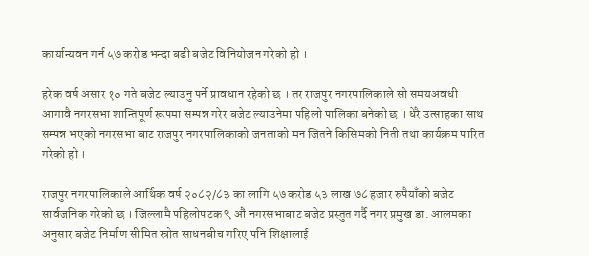कार्यान्यवन गर्न ५७ करोड भन्दा बढी बजेट विनियोजन गरेको हो ।

हरेक वर्ष असार १० गते बजेट ल्याउनु पर्ने प्रावधान रहेको छ । तर राजपुर नगरपालिकाले सो समयअवधी आगावै नगरसभा शान्तिपूर्ण रूपमा सम्पन्न गरेर बजेट ल्याउनेमा पहिलो पालिका बनेको छ । धेरै उत्साहका साथ सम्पन्न भएको नगरसभा बाट राजपुर नगरपालिकाको जनताको मन जितने किसिमको निती तथा कार्यक्रम पारित गरेको हो ।

राजपुर नगरपालिकाले आर्थिक वर्ष २०८२/८३ का लागि ५७ करोड ५३ लाख ७८ हजार रुपैयाँको बजेट सार्वजनिक गरेको छ । जिल्लामै पहिलोपटक ९ औं नगरसभाबाट बजेट प्रस्तुत गर्दै नगर प्रमुख डा. आलमका अनुसार बजेट निर्माण सीमित स्रोत साधनबीच गरिए पनि शिक्षालाई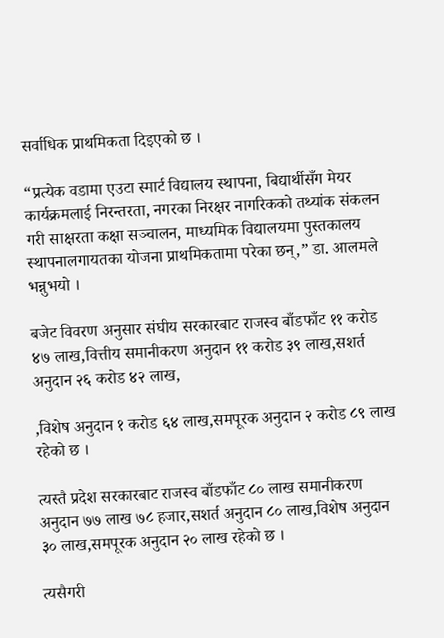सर्वाधिक प्राथमिकता दिइएको छ ।

“प्रत्येक वडामा एउटा स्मार्ट विद्यालय स्थापना, बिद्यार्थीसँग मेयर कार्यक्रमलाई निरन्तरता, नगरका निरक्षर नागरिकको तथ्यांक संकलन गरी साक्षरता कक्षा सञ्चालन, माध्यमिक विद्यालयमा पुस्तकालय स्थापनालगायतका योजना प्राथमिकतामा परेका छन्,” डा. आलमले भन्नुभयो ।

बजेट विवरण अनुसार संघीय सरकारबाट राजस्व बाँडफाँट ११ करोड ४७ लाख,वित्तीय समानीकरण अनुदान ११ करोड ३९ लाख,सशर्त अनुदान २६ करोड ४२ लाख,

,विशेष अनुदान १ करोड ६४ लाख,समपूरक अनुदान २ करोड ८९ लाख रहेको छ ।

त्यस्तै प्रदेश सरकारबाट राजस्व बाँडफाँट ८० लाख समानीकरण अनुदान ७७ लाख ७८ हजार,सशर्त अनुदान ८० लाख,विशेष अनुदान ३० लाख,समपूरक अनुदान २० लाख रहेको छ ।

त्यसैगरी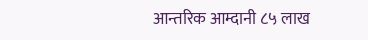आन्तरिक आम्दानी ८५ लाख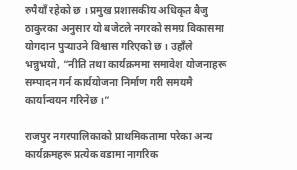रुपैयाँ रहेको छ । प्रमुख प्रशासकीय अधिकृत बैजु ठाकुरका अनुसार यो बजेटले नगरको समग्र विकासमा योगदान पुर्‍याउने विश्वास गरिएको छ । उहाँले भन्नुभयो, “नीति तथा कार्यक्रममा समावेश योजनाहरू सम्पादन गर्न कार्ययोजना निर्माण गरी समयमै कार्यान्वयन गरिनेछ ।”

राजपुर नगरपालिकाको प्राथमिकतामा परेका अन्य कार्यक्रमहरू प्रत्येक वडामा नागरिक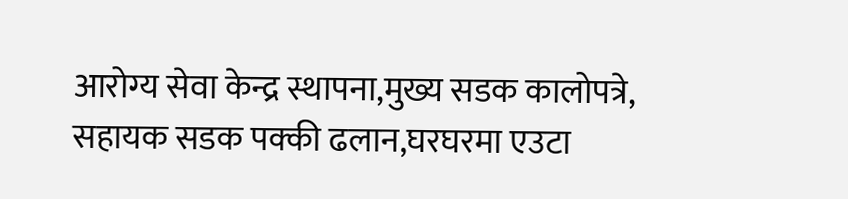आरोग्य सेवा केन्द्र स्थापना,मुख्य सडक कालोपत्रे, सहायक सडक पक्की ढलान,घरघरमा एउटा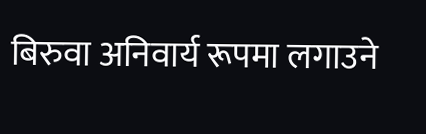बिरुवा अनिवार्य रूपमा लगाउने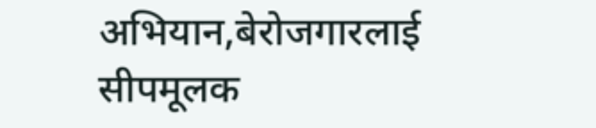अभियान,बेरोजगारलाई सीपमूलक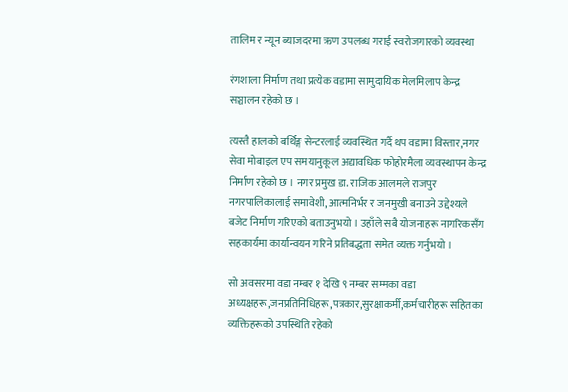तालिम र न्यून ब्याजदरमा ऋण उपलब्ध गराई स्वरोजगारको व्यवस्था

रंगशाला निर्माण तथा प्रत्येक वडामा सामुदायिक मेलमिलाप केन्द्र सञ्चालन रहेको छ ।

त्यस्तै हालको बर्थिङ्ग सेन्टरलाई व्यवस्थित गर्दै थप वडामा विस्तार,नगर सेवा मोबाइल एप समयानुकूल अद्यावधिक फोहोरमैला व्यवस्थापन केन्द्र निर्माण रहेको छ । नगर प्रमुख डा. राजिक आलमले राजपुर नगरपालिकालाई समावेशी, आत्मनिर्भर र जनमुखी बनाउने उद्देश्यले बजेट निर्माण गरिएको बताउनुभयो । उहाँले सबै योजनाहरू नागरिकसँग सहकार्यमा कार्यान्वयन गरिने प्रतिबद्धता समेत व्यक्त गर्नुभयो ।

सो अवसरमा वडा नम्बर १ देखि ९ नम्बर सम्मका वडा अध्यक्षहरू,जनप्रतिनिधिहरू,पत्रकार,सुरक्षाकर्मी,कर्मचारीहरू सहितका व्यक्तिहरूको उपस्थिति रहेको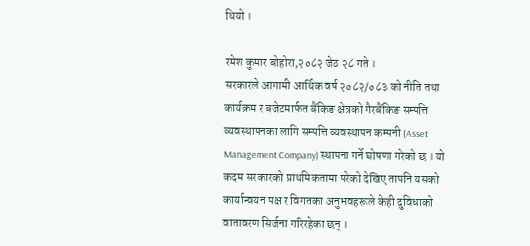थियो ।

रमेश कुमार बोहोरा,२०८२ जेठ २८ गते ।
सरकारले आगामी आर्थिक वर्ष २०८२/०८३ को नीति तथा कार्यक्रम र बजेटमार्फत बैंकिङ क्षेत्रको गैरबैंकिङ सम्पत्ति व्यवस्थापनका लागि सम्पत्ति व्यवस्थापन कम्पनी (Asset Management Company) स्थापना गर्ने घोषणा गरेको छ । यो कदम सरकारको प्राथमिकतामा परेको देखिए तापनि यसको कार्यान्वयन पक्ष र विगतका अनुभवहरूले केही दुविधाको वातावरण सिर्जना गरिरहेका छन् ।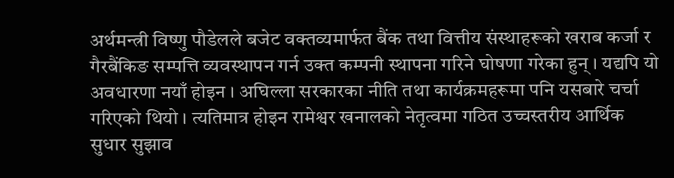अर्थमन्त्री विष्णु पौडेलले बजेट वक्तव्यमार्फत बैंक तथा वित्तीय संस्थाहरूको खराब कर्जा र गैरबैंकिङ सम्पत्ति व्यवस्थापन गर्न उक्त कम्पनी स्थापना गरिने घोषणा गरेका हुन् । यद्यपि यो अवधारणा नयाँ होइन । अघिल्ला सरकारका नीति तथा कार्यक्रमहरूमा पनि यसबारे चर्चा गरिएको थियो । त्यतिमात्र होइन रामेश्वर खनालको नेतृत्वमा गठित उच्चस्तरीय आर्थिक सुधार सुझाव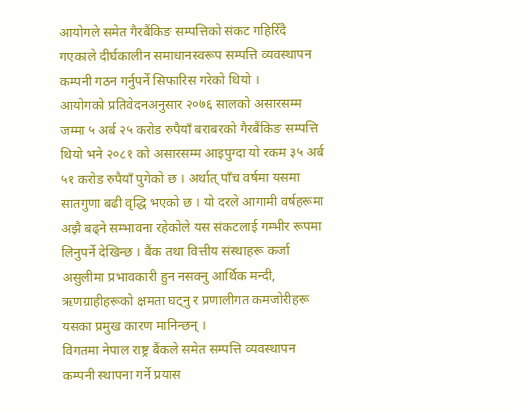आयोगले समेत गैरबैंकिङ सम्पत्तिको संकट गहिरिँदै गएकाले दीर्घकालीन समाधानस्वरूप सम्पत्ति व्यवस्थापन कम्पनी गठन गर्नुपर्ने सिफारिस गरेको थियो ।
आयोगको प्रतिवेदनअनुसार २०७६ सालको असारसम्म जम्मा ५ अर्ब २५ करोड रुपैयाँ बराबरको गैरबैंकिङ सम्पत्ति थियो भने २०८१ को असारसम्म आइपुग्दा यो रकम ३५ अर्ब ५१ करोड रुपैयाँ पुगेको छ । अर्थात् पाँच वर्षमा यसमा सातगुणा बढी वृद्धि भएको छ । यो दरले आगामी वर्षहरूमा अझै बढ्ने सम्भावना रहेकोले यस संकटलाई गम्भीर रूपमा लिनुपर्ने देखिन्छ । बैंक तथा वित्तीय संस्थाहरू कर्जा असुलीमा प्रभावकारी हुन नसक्नु आर्थिक मन्दी, ऋणग्राहीहरूको क्षमता घट्नु र प्रणालीगत कमजोरीहरू यसका प्रमुख कारण मानिन्छन् ।
विगतमा नेपाल राष्ट्र बैंकले समेत सम्पत्ति व्यवस्थापन कम्पनी स्थापना गर्ने प्रयास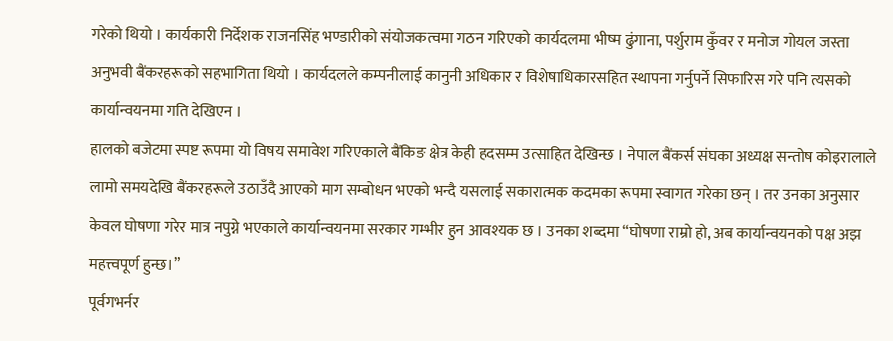गरेको थियो । कार्यकारी निर्देशक राजनसिंह भण्डारीको संयोजकत्वमा गठन गरिएको कार्यदलमा भीष्म ढुंगाना, पर्शुराम कुँवर र मनोज गोयल जस्ता अनुभवी बैंकरहरूको सहभागिता थियो । कार्यदलले कम्पनीलाई कानुनी अधिकार र विशेषाधिकारसहित स्थापना गर्नुपर्ने सिफारिस गरे पनि त्यसको कार्यान्वयनमा गति देखिएन ।
हालको बजेटमा स्पष्ट रूपमा यो विषय समावेश गरिएकाले बैंकिङ क्षेत्र केही हदसम्म उत्साहित देखिन्छ । नेपाल बैंकर्स संघका अध्यक्ष सन्तोष कोइरालाले लामो समयदेखि बैंकरहरूले उठाउँदै आएको माग सम्बोधन भएको भन्दै यसलाई सकारात्मक कदमका रूपमा स्वागत गरेका छन् । तर उनका अनुसार केवल घोषणा गरेर मात्र नपुग्ने भएकाले कार्यान्वयनमा सरकार गम्भीर हुन आवश्यक छ । उनका शब्दमा “घोषणा राम्रो हो, अब कार्यान्वयनको पक्ष अझ महत्त्वपूर्ण हुन्छ।”
पूर्वगभर्नर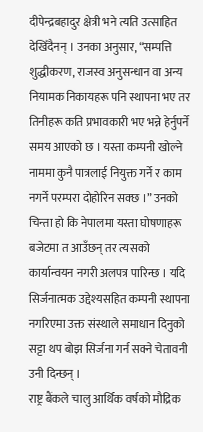दीपेन्द्रबहादुर क्षेत्री भने त्यति उत्साहित देखिँदैनन् । उनका अनुसार, “सम्पत्ति शुद्धीकरण, राजस्व अनुसन्धान वा अन्य नियामक निकायहरू पनि स्थापना भए तर तिनीहरू कति प्रभावकारी भए भन्ने हेर्नुपर्ने समय आएको छ । यस्ता कम्पनी खोल्ने नाममा कुनै पात्रलाई नियुक्त गर्ने र काम नगर्ने परम्परा दोहोरिन सक्छ ।” उनको चिन्ता हो कि नेपालमा यस्ता घोषणाहरू बजेटमा त आउँछन् तर त्यसको कार्यान्वयन नगरी अलपत्र पारिन्छ । यदि सिर्जनात्मक उद्देश्यसहित कम्पनी स्थापना नगरिएमा उक्त संस्थाले समाधान दिनुको सट्टा थप बोझ सिर्जना गर्न सक्ने चेतावनी उनी दिन्छन् ।
राष्ट्र बैंकले चालु आर्थिक वर्षको मौद्रिक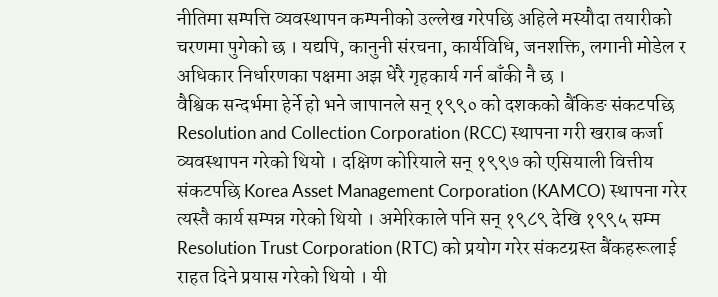नीतिमा सम्पत्ति व्यवस्थापन कम्पनीको उल्लेख गरेपछि अहिले मस्यौदा तयारीको चरणमा पुगेको छ । यद्यपि, कानुनी संरचना, कार्यविधि, जनशक्ति, लगानी मोडेल र अधिकार निर्धारणका पक्षमा अझ धेरै गृहकार्य गर्न बाँकी नै छ ।
वैश्विक सन्दर्भमा हेर्ने हो भने जापानले सन् १९९० को दशकको बैंकिङ संकटपछि Resolution and Collection Corporation (RCC) स्थापना गरी खराब कर्जा व्यवस्थापन गरेको थियो । दक्षिण कोरियाले सन् १९९७ को एसियाली वित्तीय संकटपछि Korea Asset Management Corporation (KAMCO) स्थापना गरेर त्यस्तै कार्य सम्पन्न गरेको थियो । अमेरिकाले पनि सन् १९८९ देखि १९९५ सम्म Resolution Trust Corporation (RTC) को प्रयोग गरेर संकटग्रस्त बैंकहरूलाई राहत दिने प्रयास गरेको थियो । यी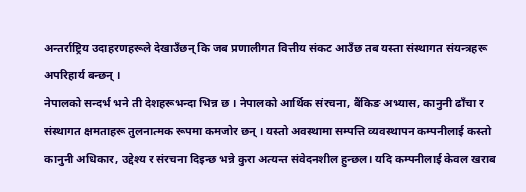अन्तर्राष्ट्रिय उदाहरणहरूले देखाउँछन् कि जब प्रणालीगत वित्तीय संकट आउँछ तब यस्ता संस्थागत संयन्त्रहरू अपरिहार्य बन्छन् ।
नेपालको सन्दर्भ भने ती देशहरूभन्दा भिन्न छ । नेपालको आर्थिक संरचना, बैंकिङ अभ्यास, कानुनी ढाँचा र संस्थागत क्षमताहरू तुलनात्मक रूपमा कमजोर छन् । यस्तो अवस्थामा सम्पत्ति व्यवस्थापन कम्पनीलाई कस्तो कानुनी अधिकार, उद्देश्य र संरचना दिइन्छ भन्ने कुरा अत्यन्त संवेदनशील हुन्छल। यदि कम्पनीलाई केवल खराब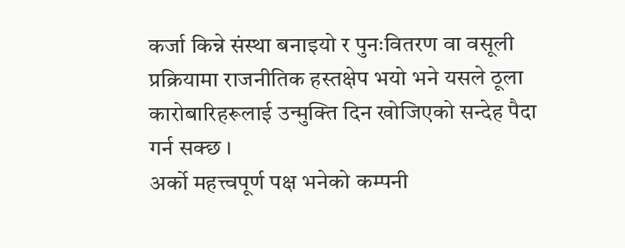कर्जा किन्ने संस्था बनाइयो र पुनःवितरण वा वसूली प्रक्रियामा राजनीतिक हस्तक्षेप भयो भने यसले ठूला कारोबारिहरूलाई उन्मुक्ति दिन खोजिएको सन्देह पैदा गर्न सक्छ ।
अर्को महत्त्वपूर्ण पक्ष भनेको कम्पनी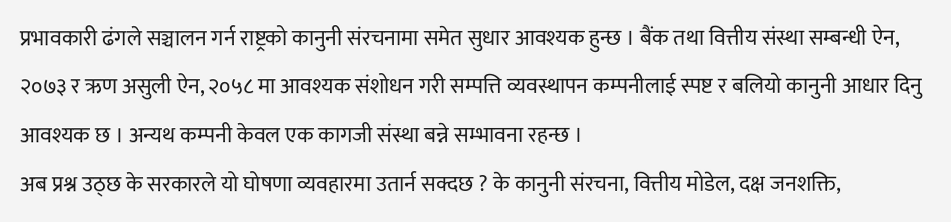प्रभावकारी ढंगले सञ्चालन गर्न राष्ट्रको कानुनी संरचनामा समेत सुधार आवश्यक हुन्छ । बैंक तथा वित्तीय संस्था सम्बन्धी ऐन, २०७३ र ऋण असुली ऐन, २०५८ मा आवश्यक संशोधन गरी सम्पत्ति व्यवस्थापन कम्पनीलाई स्पष्ट र बलियो कानुनी आधार दिनु आवश्यक छ । अन्यथ कम्पनी केवल एक कागजी संस्था बन्ने सम्भावना रहन्छ ।
अब प्रश्न उठ्छ के सरकारले यो घोषणा व्यवहारमा उतार्न सक्दछ ? के कानुनी संरचना, वित्तीय मोडेल, दक्ष जनशक्ति,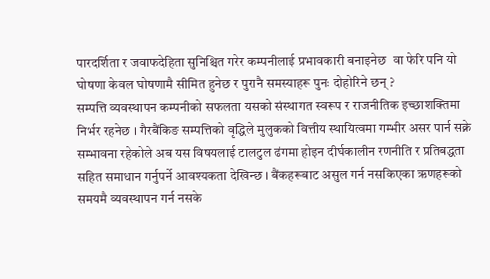पारदर्शिता र जवाफदेहिता सुनिश्चित गरेर कम्पनीलाई प्रभावकारी बनाइनेछ  वा फेरि पनि यो घोषणा केवल घोषणामै सीमित हुनेछ र पुरानै समस्याहरू पुनः दोहोरिने छन् ?
सम्पत्ति व्यवस्थापन कम्पनीको सफलता यसको संस्थागत स्वरूप र राजनीतिक इच्छाशक्तिमा निर्भर रहनेछ । गैरबैंकिङ सम्पत्तिको वृद्धिले मुलुकको वित्तीय स्थायित्वमा गम्भीर असर पार्न सक्ने सम्भावना रहेकोले अब यस विषयलाई टालटुल ढंगमा होइन दीर्घकालीन रणनीति र प्रतिबद्धता सहित समाधान गर्नुपर्ने आवश्यकता देखिन्छ । बैंकहरूबाट असुल गर्न नसकिएका ऋणहरूको समयमै व्यवस्थापन गर्न नसके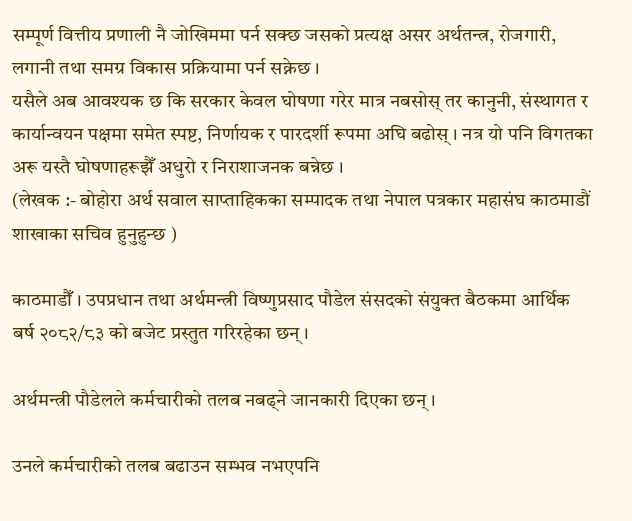सम्पूर्ण वित्तीय प्रणाली नै जोखिममा पर्न सक्छ जसको प्रत्यक्ष असर अर्थतन्त्र, रोजगारी, लगानी तथा समग्र विकास प्रक्रियामा पर्न सक्नेछ ।
यसैले अब आवश्यक छ कि सरकार केवल घोषणा गरेर मात्र नबसोस् तर कानुनी, संस्थागत र कार्यान्वयन पक्षमा समेत स्पष्ट, निर्णायक र पारदर्शी रूपमा अघि बढोस् । नत्र यो पनि विगतका अरू यस्तै घोषणाहरूझैँ अधुरो र निराशाजनक बन्नेछ ।
(लेखक :- बोहोरा अर्थ सवाल साप्ताहिकका सम्पादक तथा नेपाल पत्रकार महासंघ काठमाडौं शाखाका सचिव हुनुहुन्छ )

काठमाडौँ । उपप्रधान तथा अर्थमन्त्री विष्णुप्रसाद पौडेल संसदको संयुक्त बैठकमा आर्थिक बर्ष २०८२/८३ को बजेट प्रस्तुत गरिरहेका छन् ।

अर्थमन्त्री पौडेलले कर्मचारीको तलब नबढ्ने जानकारी दिएका छन् ।

उनले कर्मचारीको तलब बढाउन सम्भव नभएपनि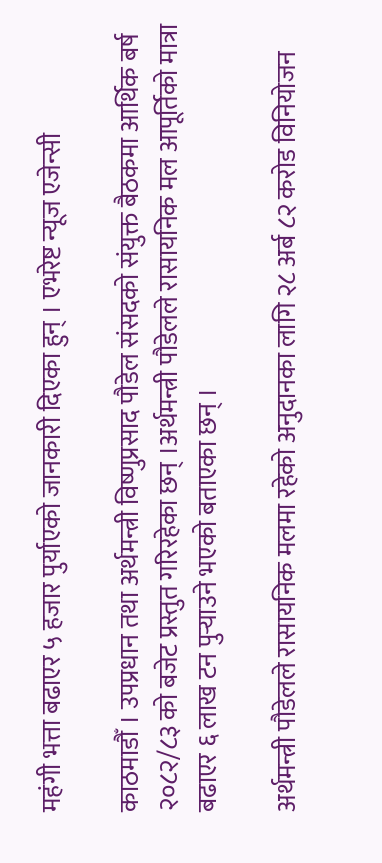महंगी भत्ता बढाएर ५ हजार पुर्याएको जानकारी दिएका हुन् । एभरेष्ट न्यूज एजेन्सी

काठमाडौँ । उपप्रधान तथा अर्थमन्त्री विष्णुप्रसाद पौडेल संसदको संयुक्त बैठकमा आर्थिक बर्ष २०८२/८३ को बजेट प्रस्तुत गरिरहेका छन् ।अर्थमन्त्री पौडेलले रासायनिक मल आपूर्तिको मात्रा बढाएर ६ लाख टन पुर्‍याउने भएको बताएका छन् ।

अर्थमन्त्री पौडेलले रासायनिक मलमा रहेको अनुदानका लागि २८ अर्ब ८२ करोड विनियोजन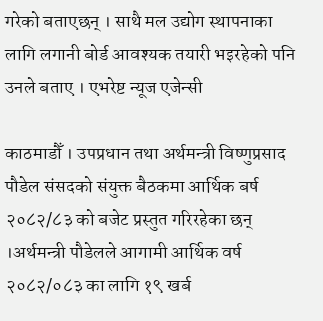गरेको बताएछन् । साथै मल उद्योग स्थापनाका लागि लगानी बोर्ड आवश्यक तयारी भइरहेको पनि उनले बताए । एभरेष्ट न्यूज एजेन्सी

काठमाडौँ । उपप्रधान तथा अर्थमन्त्री विष्णुप्रसाद पौडेल संसदको संयुक्त बैठकमा आर्थिक बर्ष २०८२/८३ को बजेट प्रस्तुत गरिरहेका छन् ।अर्थमन्त्री पौडेलले आगामी आर्थिक वर्ष २०८२/०८३ का लागि १९ खर्ब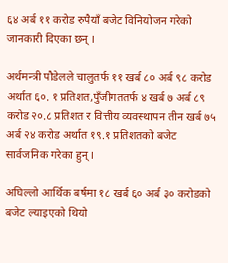६४ अर्ब ११ करोड रुपैयाँ बजेट विनियोजन गरेको जानकारी दिएका छन् ।

अर्थमन्त्री पौडेलले चालुतर्फ ११ खर्ब ८० अर्ब ९८ करोड अर्थात ६०. १ प्रतिशत,पुँजीगततर्फ ४ खर्ब ७ अर्ब ८९ करोड २०.८ प्रतिशत र वित्तीय व्यवस्थापन तीन खर्ब ७५ अर्ब २४ करोड अर्थात १९.१ प्रतिशतको बजेट सार्वजनिक गरेका हुन् ।

अघिल्लो आर्थिक बर्षमा १८ खर्ब ६० अर्ब ३० करोडको बजेट ल्याइएको थियो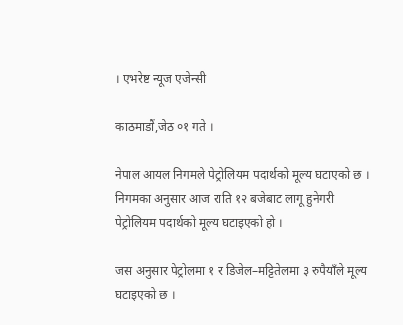। एभरेष्ट न्यूज एजेन्सी

काठमाडौं,जेठ ०१ गते ।

नेपाल आयल निगमले पेट्रोलियम पदार्थको मूल्य घटाएको छ ।  निगमका अनुसार आज राति १२ बजेबाट लागू हुनेगरी पेट्रोलियम पदार्थको मूल्य घटाइएको हो ।

जस अनुसार पेट्रोलमा १ र डिजेल–मट्टितेलमा ३ रुपैयाँले मूल्य घटाइएको छ ।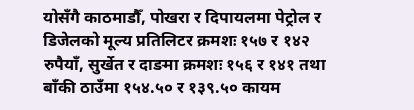योसँगै काठमाडौँ, पोखरा र दिपायलमा पेट्रोल र डिजेलको मूल्य प्रतिलिटर क्रमशः १५७ र १४२ रुपैयाँ, सुर्खेत र दाङमा क्रमशः १५६ र १४१ तथा बाँकी ठाउँमा १५४.५० र १३९.५० कायम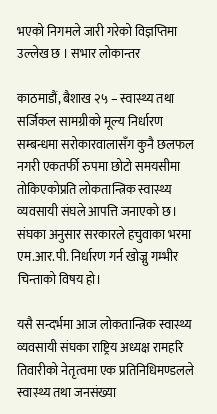भएको निगमले जारी गरेको विज्ञप्तिमा उल्लेख छ । सभार लोकान्तर

काठमाडौं, बैशाख २५ – स्वास्थ्य तथा सर्जिकल सामग्रीको मूल्य निर्धारण सम्बन्धमा सरोकारवालासँग कुनै छलफल नगरी एकतर्फी रुपमा छोटो समयसीमा तोकिएकोप्रति लोकतान्त्रिक स्वास्थ्य व्यवसायी संघले आपत्ति जनाएको छ। संघका अनुसार सरकारले हचुवाका भरमा एम.आर.पी. निर्धारण गर्न खोज्नु गम्भीर चिन्ताको विषय हो।

यसै सन्दर्भमा आज लोकतान्त्रिक स्वास्थ्य व्यवसायी संघका राष्ट्रिय अध्यक्ष रामहरि तिवारीको नेतृत्वमा एक प्रतिनिधिमण्डलले स्वास्थ्य तथा जनसंख्या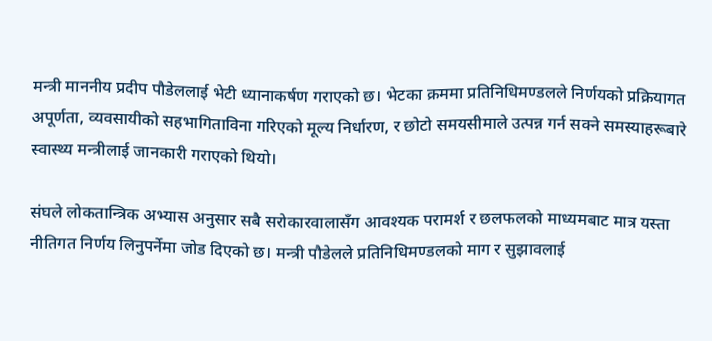मन्त्री माननीय प्रदीप पौडेललाई भेटी ध्यानाकर्षण गराएको छ। भेटका क्रममा प्रतिनिधिमण्डलले निर्णयको प्रक्रियागत अपूर्णता, व्यवसायीको सहभागिताविना गरिएको मूल्य निर्धारण, र छोटो समयसीमाले उत्पन्न गर्न सक्ने समस्याहरूबारे स्वास्थ्य मन्त्रीलाई जानकारी गराएको थियो।

संघले लोकतान्त्रिक अभ्यास अनुसार सबै सरोकारवालासँग आवश्यक परामर्श र छलफलको माध्यमबाट मात्र यस्ता नीतिगत निर्णय लिनुपर्नेमा जोड दिएको छ। मन्त्री पौडेलले प्रतिनिधिमण्डलको माग र सुझावलाई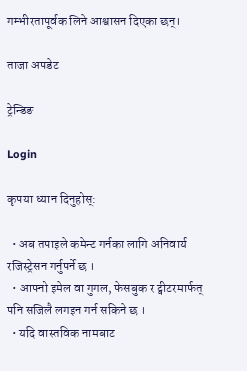गम्भीरतापूर्वक लिने आश्वासन दिएका छन्।

ताजा अपडेट

ट्रेन्डिङ

Login

कृपया ध्यान दिनुहोस्:

  • अब तपाइले कमेन्ट गर्नका लागि अनिवार्य रजिस्ट्रेसन गर्नुपर्ने छ ।
  • आफ्नो इमेल वा गुगल, फेसबुक र ट्वीटरमार्फत् पनि सजिलै लगइन गर्न सकिने छ ।
  • यदि वास्तविक नामबाट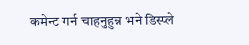कमेन्ट गर्न चाहनुहुन्न भने डिस्प्ले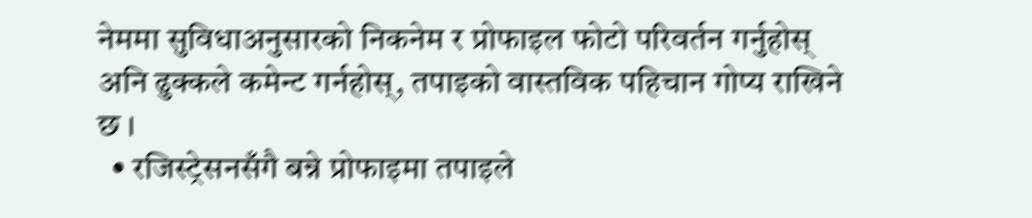नेममा सुविधाअनुसारको निकनेम र प्रोफाइल फोटो परिवर्तन गर्नुहोस् अनि ढुक्कले कमेन्ट गर्नहोस्, तपाइको वास्तविक पहिचान गोप्य राखिने छ ।
  • रजिस्ट्रेसनसँगै बन्ने प्रोफाइमा तपाइले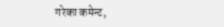गरेका कमेन्ट,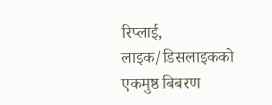रिप्लाई, लाइक/डिसलाइकको एकमुष्ठ बिबरण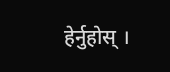हेर्नुहोस् ।